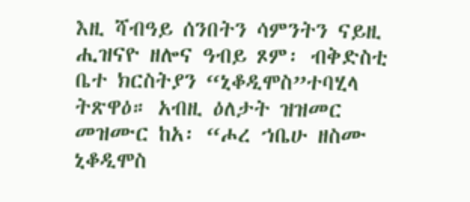እዚ ሻብዓይ ሰንበትን ሳምንትን ናይዚ ሒዝናዮ ዘሎና ዓብይ ጾም፡ ብቅድስቲ ቤተ ክርስትያን “ኒቆዲሞስ”ተባሂላ ትጽዋዕ። አብዚ ዕለታት ዝዝመር መዝሙር ከአ፡ “ሖረ ኀቤሁ ዘስሙ ኒቆዲሞስ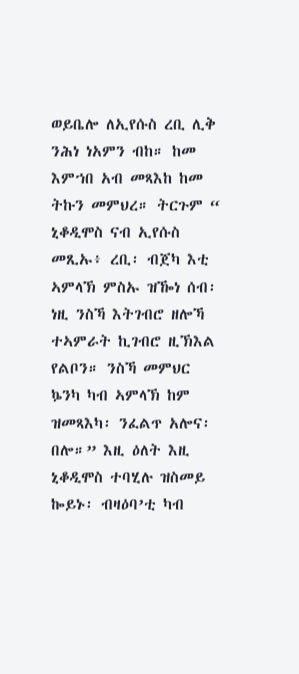ወይቤሎ ለኢየሱስ ረቢ ሊቅ ንሕነ ነአምን ብከ። ከመ እምኀበ አብ መጻእከ ከመ ትኩን መምህረ። ትርጉም “ ኒቆዲሞስ ናብ ኢየሱስ መጺኡ፥ ረቢ፡ ብጀካ እቲ ኣምላኽ ምስኡ ዝዀነ ሰብ፡ ነዚ ንስኻ እትገብሮ ዘሎኻ ተኣምራት ኪገብሮ ዚኽእል የልቦን። ንስኻ መምህር ኴንካ ካብ ኣምላኽ ከም ዝመጻእካ፡ ንፈልጥ አሎና፡ በሎ።” እዚ ዕለት እዚ ኒቆዲሞስ ተባሂሉ ዝስመይ ኰይኑ፡ ብዛዕባ’ቲ ካብ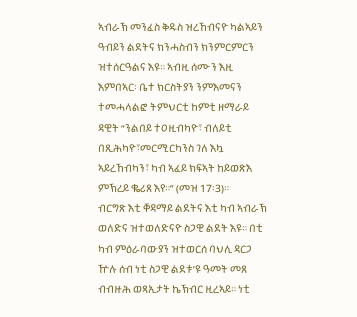ኣብራኽ መንፈስ ቅዱስ ዝረኸብናዮ ካልኣይን ዓብይን ልደትና ክንሓስብን ክንምርምርን ዝተሰርዓልና እዩ። ኣብዚ ሰሙን እዚ እምበኣር፡ ቤተ ክርስትያን ንምእመናን ተመሓላልፎ ትምህርቲ ከምቲ ዘማራይ ዳዊት “ንልበይ ተዐዚብካዮ፣ ብለይቲ በጺሕካዮ፣መርሚርካንስ ገለ እኳ ኣይረኸብካን፣ ካብ ኣፈይ ክፍኣት ከይወጽእ ምኽረይ ቈሪጸ እየ።” (መዝ 17፡3)።
ብርግጽ እቲ ቐዳማይ ልደትና እቲ ካብ ኣብራኽ ወለድና ዝተወለድናዮ ስጋዊ ልደት እዩ። በቲ ካብ ምዕራባውያን ዝተወርሰ ባህሊ ዳርጋ ዅሉ ሰብ ነቲ ስጋዊ ልደቱ’ዩ ዓመት መጸ ብብዙሕ ወጻኢታት ኬኽብር ዚረኣይ። ነቲ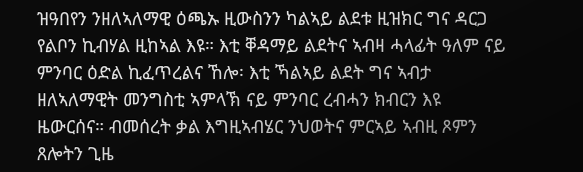ዝዓበየን ንዘለኣለማዊ ዕጫኡ ዚውስንን ካልኣይ ልደቱ ዚዝክር ግና ዳርጋ የልቦን ኪብሃል ዚከኣል እዩ። እቲ ቐዳማይ ልደትና ኣብዛ ሓላፊት ዓለም ናይ ምንባር ዕድል ኪፈጥረልና ኸሎ፡ እቲ ኻልኣይ ልደት ግና ኣብታ ዘለኣለማዊት መንግስቲ ኣምላኽ ናይ ምንባር ረብሓን ክብርን እዩ ዜውርሰና። ብመሰረት ቃል እግዚኣብሄር ንህወትና ምርኣይ ኣብዚ ጾምን ጸሎትን ጊዜ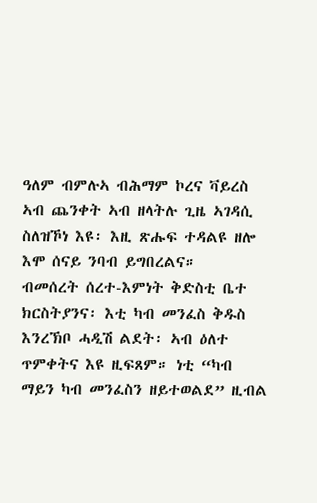ዓለም ብምሉኣ ብሕማም ኮረና ቫይረስ ኣብ ጨንቀት ኣብ ዘላትሉ ጊዜ ኣገዳሲ ስለዝኾነ እዩ፡ እዚ ጽሑፍ ተዳልዩ ዘሎ እሞ ሰናይ ንባብ ይግበረልና።
ብመሰረት ሰረተ-እምነት ቅድስቲ ቤተ ክርስትያንና፡ እቲ ካብ መንፈስ ቅዱስ እንረኽቦ ሓዲሽ ልደት፡ ኣብ ዕለተ ጥምቀትና እዩ ዚፍጸም። ነቲ “ካብ ማይን ካብ መንፈስን ዘይተወልደ” ዚብል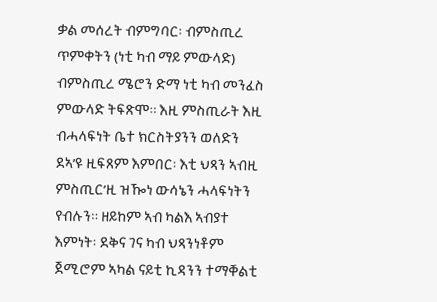ቃል መሰረት ብምግባር፡ ብምስጢረ ጥምቀትን (ነቲ ካብ ማይ ምውላድ) ብምስጢረ ሜሮን ድማ ነቲ ካብ መንፈስ ምውላድ ትፍጽሞ። እዚ ምስጢራት እዚ ብሓላፍነት ቤተ ክርስትያንን ወለድን ደኣ’ዩ ዚፍጸም እምበር፡ እቲ ህጻን ኣብዚ ምስጢር’ዚ ዝዀነ ውሳኔን ሓላፍነትን የብሉን። ዘይከም ኣብ ካልእ ኣብያተ እምነት፡ ደቅና ገና ካብ ህጻንነቶም ጀሚሮም ኣካል ናይቲ ኪዳንን ተማቐልቲ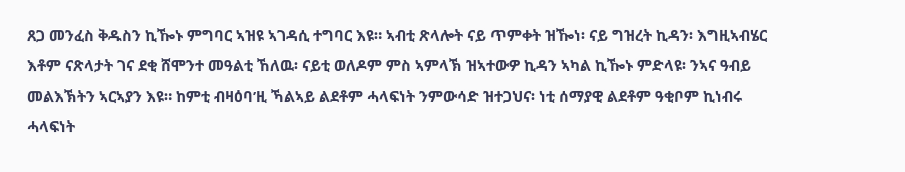ጸጋ መንፈስ ቅዱስን ኪዀኑ ምግባር ኣዝዩ ኣገዳሲ ተግባር እዩ። ኣብቲ ጽላሎት ናይ ጥምቀት ዝዀነ፡ ናይ ግዝረት ኪዳን፡ እግዚኣብሄር እቶም ናጽላታት ገና ደቂ ሸሞንተ መዓልቲ ኸለዉ፡ ናይቲ ወለዶም ምስ ኣምላኽ ዝኣተውዎ ኪዳን ኣካል ኪዀኑ ምድላዩ፡ ንኣና ዓብይ መልእኽትን ኣርኣያን እዩ። ከምቲ ብዛዕባ’ዚ ኻልኣይ ልደቶም ሓላፍነት ንምውሳድ ዝተጋህና፡ ነቲ ሰማያዊ ልደቶም ዓቂቦም ኪነብሩ ሓላፍነት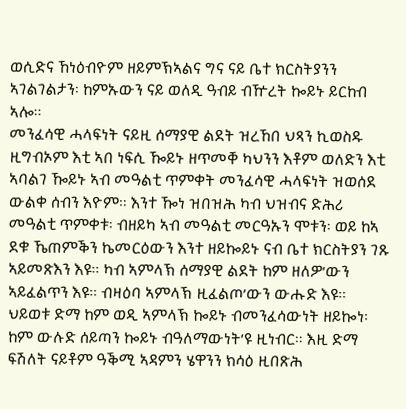ወሲድና ኸነዕብዮም ዘይምኽኣልና ግና ናይ ቤተ ክርስትያንን ኣገልገልታን፡ ከምኡውን ናይ ወለዲ ዓብይ ብዅረት ኰይኑ ይርከብ ኣሎ።
መንፈሳዊ ሓላፍነት ናይዚ ሰማያዊ ልደት ዝረኸበ ህጻን ኪወስዱ ዚግብኦም እቲ ኣበ ነፍሲ ዀይኑ ዘጥመቐ ካህንን እቶም ወለድን እቲ ኣባልገ ዀይኑ ኣብ መዓልቲ ጥምቀት መንፈሳዊ ሓላፍነት ዝወሰደ ውልቀ ሰብን እዮም። እንተ ዀነ ዝበዝሕ ካብ ህዝብና ድሕሪ መዓልቲ ጥምቀቱ፡ ብዘይካ ኣብ መዓልቲ መርዓኡን ሞቱን፡ ወይ ከኣ ደቁ ኼጠምቕን ኬመርዕውን እንተ ዘይኰይኑ ናብ ቤተ ክርስትያን ገጹ ኣይመጽእን እዩ። ካብ ኣምላኽ ሰማያዊ ልደት ከም ዘለዎ’ውን ኣይፈልጥን እዩ። ብዛዕባ ኣምላኽ ዚፈልጦ’ውን ውሑድ እዩ። ህይወቱ ድማ ከም ወዲ ኣምላኽ ኰይኑ ብመንፈሳውነት ዘይኰነ፡ ከም ውሉድ ሰይጣን ኰይኑ ብዓለማውነት’ዩ ዚነብር። እዚ ድማ ፍሽለት ናይቶም ዓቕሚ ኣዳምን ሄዋንን ክሳዕ ዚበጽሕ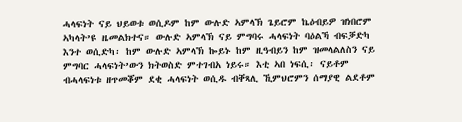ሓላፍነት ናይ ህይወቱ ወሲዶም ከም ውሉድ ኣምላኽ ጌይሮም ኬዕብይዎ ዝነበሮም ኣካላት’ዩ ዜመልክተና። ውሉድ ኣምላኽ ናይ ምግባሩ ሓላፍነት ባዕልኻ ብፍቓድካ እንተ ወሲድካ፡ ከም ውሉድ ኣምላኽ ኰይኑ ከም ዚዓብይን ከም ዝመላልለስን ናይ ምግባር ሓላፍነት’ውን ክትወስድ ምተገብአ ነይሩ። እቲ ኣበ ነፍሲ፡ ናይቶም ብሓላፍነቱ ዘጥመቖም ደቂ ሓላፍነት ወሲዱ ብቐጻሊ ኺምህሮምን ሰማያዊ ልደቶም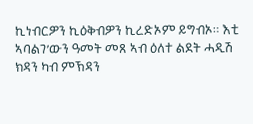ኪነብርዎን ኪዕቅብዎን ኪረድኦም ይግብኦ። እቲ ኣባልገ’ውን ዓመት መጸ ኣብ ዕለተ ልደት ሓዲሽ ክዳን ካብ ምኽዳን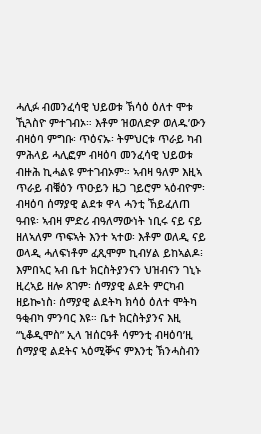ሓሊፉ ብመንፈሳዊ ህይወቱ ኽሳዕ ዕለተ ሞቱ ኺጓስዮ ምተገብኦ። እቶም ዝወለድዎ ወለዱ’ውን ብዛዕባ ምግቡ፡ ጥዕናኡ፡ ትምህርቱ ጥራይ ካብ ምሕላይ ሓሊፎም ብዛዕባ መንፈሳዊ ህይወቱ ብዙሕ ኪሓልዩ ምተገብኦም። ኣብዛ ዓለም እዚኣ ጥራይ ብቑዕን ጥዑይን ዜጋ ገይሮም ኣዕብዮም፡ ብዛዕባ ሰማያዊ ልደቱ ዋላ ሓንቲ ኸይፈለጠ ዓብዩ፡ ኣብዛ ምድሪ ብዓለማውነት ነቢሩ ናይ ናይ ዘለኣለም ጥፍኣት እንተ ኣተወ፡ እቶም ወለዲ ናይ ወላዲ ሓለፍነቶም ፈጺሞም ኪብሃል ይከኣልዶ፧ እምበኣር ኣብ ቤተ ክርስትያንናን ህዝብናን ገኒኑ ዚረኣይ ዘሎ ጸገም፡ ሰማያዊ ልደት ምርካብ ዘይኰነስ፡ ሰማያዊ ልደትካ ክሳዕ ዕለተ ሞትካ ዓቂብካ ምንባር እዩ። ቤተ ክርስትያንና እዚ “ኒቆዲሞስ” ኢላ ዝሰርዓቶ ሳምንቲ ብዛዕባ’ዚ ሰማያዊ ልደትና ኣዕሚቝና ምእንቲ ኽንሓስብን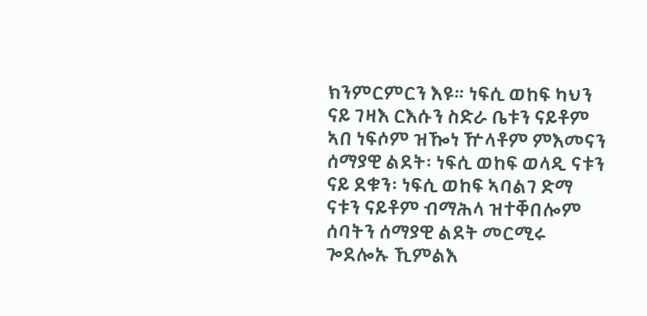ክንምርምርን እዩ። ነፍሲ ወከፍ ካህን ናይ ገዛእ ርእሱን ስድራ ቤቱን ናይቶም ኣበ ነፍሶም ዝዀነ ዅላቶም ምእመናን ሰማያዊ ልደት፡ ነፍሲ ወከፍ ወላዲ ናቱን ናይ ደቁን፡ ነፍሲ ወከፍ ኣባልገ ድማ ናቱን ናይቶም ብማሕላ ዝተቐበሎም ሰባትን ሰማያዊ ልደት መርሚሩ ጐደሎኡ ኺምልእ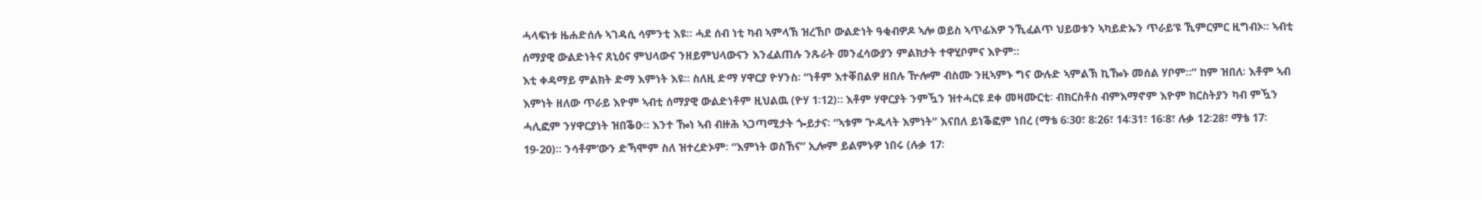ሓላፍነቱ ዜሐድሰሉ ኣገዳሲ ሳምንቲ እዩ። ሓደ ሰብ ነቲ ካብ ኣምላኽ ዝረኸቦ ውልድነት ዓቂብዎዶ ኣሎ ወይስ ኣጥፊእዎ ንኺፈልጥ ህይወቱን ኣካይድኡን ጥራይ’ዩ ኺምርምር ዚግብኦ። ኣብቲ ሰማያዊ ውልድነትና ጸኒዕና ምህላውና ንዘይምህላውናን እንፈልጠሉ ንጹራት መንፈሳውያን ምልክታት ተዋሂቦምና እዮም።
እቲ ቀዳማይ ምልክት ድማ እምነት እዩ። ስለዚ ድማ ሃዋርያ ዮሃንስ፡ “ነቶም እተቐበልዎ ዘበሉ ዅሎም ብስሙ ንዚኣምኑ ግና ውሉድ ኣምልኽ ኪዀኑ መሰል ሃቦም።” ከም ዝበለ፡ እቶም ኣብ እምነት ዘለው ጥራይ እዮም ኣብቲ ሰማያዊ ውልድነቶም ዚህልዉ (ዮሃ 1፡12)። እቶም ሃዋርያት ንምዃን ዝተሓርዩ ደቀ መዛሙርቲ፡ ብክርስቶስ ብምእማኖም እዮም ክርስትያን ካብ ምዃን ሓሊፎም ንሃዋርያነት ዝበቕዑ። እንተ ዀነ ኣብ ብዙሕ ኣጋጣሚታት ጐይታና፡ “ኣቱም ጕዱላት እምነት” እናበለ ይነቕፎም ነበረ (ማቴ 6፡30፣ 8፡26፣ 14፡31፣ 16፡8፣ ሉቃ 12፡28፣ ማቴ 17፡19-20)። ንሳቶም’ውን ድኻሞም ስለ ዝተረድኦም፡ “እምነት ወስኸና” ኢሎም ይልምኑዎ ነበሩ (ሉቃ 17፡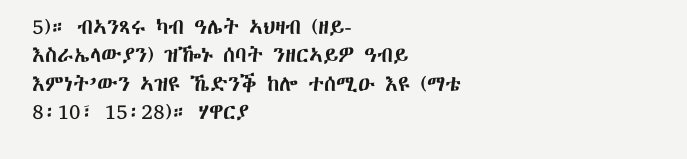5)። ብኣንጻሩ ካብ ዓሌት ኣህዛብ (ዘይ-እስራኤላውያን) ዝዀኑ ሰባት ንዘርኣይዎ ዓብይ እምነት’ውን ኣዝዩ ኼድንቕ ከሎ ተሰሚዑ እዩ (ማቴ 8፡10፣ 15፡28)። ሃዋርያ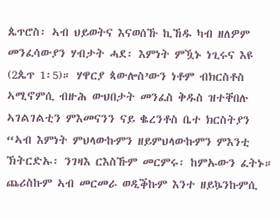ጴጥሮስ፡ ኣብ ህይወትና እናወሰኹ ኪኸዱ ካብ ዘለዎም መንፈሳውያን ሃብታት ሓደ፡ እምነት ምዃኑ ነጊሩና እዩ (2ጴጥ 1፡5)። ሃዋርያ ጳውሎስ’ውን ነቶም ብክርስቶስ ኣሚኖምሲ ብዙሕ ውህበታት መንፈስ ቅዱስ ዝተቐበሉ ኣገልገልቲን ምእመናንን ናይ ቈረንቶስ ቤተ ክርስትያን “ኣብ እምነት ምህላውኩምን ዘይምህላውኩምን ምእንቲ ኽትርድኡ፡ ንገዛእ ርእስኹም መርምሩ፡ ከምኡውን ፈትኑ። ጨሪስኩም ኣብ መርመራ ወዲቕኩም እንተ ዘይኴንኩምሲ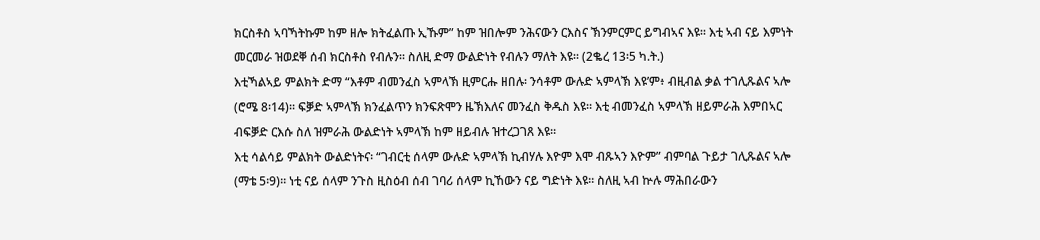ክርስቶስ ኣባኻትኩም ከም ዘሎ ክትፈልጡ ኢኹም” ከም ዝበሎም ንሕናውን ርእስና ኽንምርምር ይግብኣና እዩ። እቲ ኣብ ናይ እምነት መርመራ ዝወደቐ ሰብ ክርስቶስ የብሉን። ስለዚ ድማ ውልድነት የብሉን ማለት እዩ። (2ቈረ 13፡5 ካ.ት.)
እቲኻልኣይ ምልክት ድማ “እቶም ብመንፈስ ኣምላኽ ዚምርሑ ዘበሉ፡ ንሳቶም ውሉድ ኣምላኽ እዩ’ም፥ ብዚብል ቃል ተገሊጹልና ኣሎ (ሮሜ 8፡14)። ፍቓድ ኣምላኽ ክንፈልጥን ክንፍጽሞን ዜኽእለና መንፈስ ቅዱስ እዩ። እቲ ብመንፈስ ኣምላኽ ዘይምራሕ እምበኣር ብፍቓድ ርእሱ ስለ ዝምራሕ ውልድነት ኣምላኽ ከም ዘይብሉ ዝተረጋገጸ እዩ።
እቲ ሳልሳይ ምልክት ውልድነትና፡ “ገብርቲ ሰላም ውሉድ ኣምላኽ ኪብሃሉ እዮም እሞ ብጹኣን እዮም” ብምባል ጉይታ ገሊጹልና ኣሎ (ማቴ 5፡9)። ነቲ ናይ ሰላም ንጉስ ዚስዕብ ሰብ ገባሪ ሰላም ኪኸውን ናይ ግድነት እዩ። ስለዚ ኣብ ኵሉ ማሕበራውን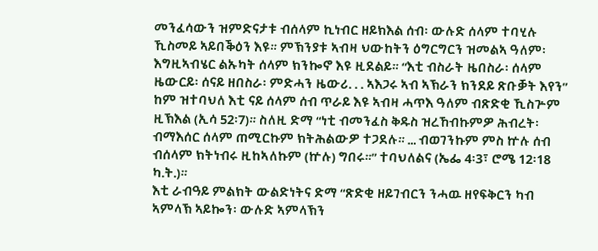መንፈሳውን ዝምድናታቱ ብሰላም ኪነብር ዘይክእል ሰብ፡ ውሉድ ሰላም ተባሂሉ ኺስመይ ኣይበቕዕን እዩ። ምኽንያቱ ኣብዛ ህውከትን ዕግርግርን ዝመልኣ ዓለም፡ እግዚኣብሄር ልኡካት ሰላም ክንኰኖ እዩ ዚደልይ። “እቲ ብስራት ዜበስራ፡ ሰላም ዜውርይ፡ ሰናይ ዘበስራ፡ ምድሓን ዜውሪ. . . ኣእጋሩ ኣብ ኣኽራን ክንደይ ጽቡቓት እየን” ከም ዝተባህለ እቲ ናይ ሰላም ሰብ ጥራይ እዩ ኣብዛ ሓጥእ ዓለም ብጽድቂ ኺስጕም ዚኽእል (ኢሳ 52፡7)። ስለዚ ድማ “ነቲ ብመንፈስ ቅዱስ ዝረኸብኩምዎ ሕብረት፡ ብማእሰር ሰላም ጠሚርኩም ክትሕልውዎ ተጋደሉ። … ብወገንኩም ምስ ኵሉ ሰብ ብሰላም ክትነብሩ ዚከኣለኩም (ኵሉ) ግበሩ።” ተባህለልና (ኤፌ 4፡3፣ ሮሜ 12፡18 ካ.ት.)።
እቲ ራብዓይ ምልክት ውልድነትና ድማ “ጽድቂ ዘይገብርን ንሓዉ ዘየፍቅርን ካብ ኣምላኽ ኣይኰን፡ ውሉድ ኣምላኽን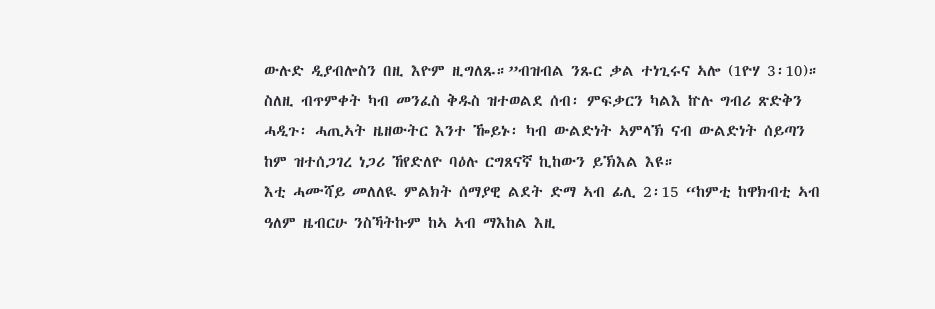ውሉድ ዲያብሎስን በዚ እዮም ዚግለጹ።”ብዝብል ንጹር ቃል ተነጊሩና ኣሎ (1ዮሃ 3፡10)። ስለዚ ብጥምቀት ካብ መንፈስ ቅዱስ ዝተወልደ ሰብ፡ ምፍቃርን ካልእ ኵሉ ግብሪ ጽድቅን ሓዲጉ፡ ሓጢኣት ዜዘውትር እንተ ዀይኑ፡ ካብ ውልድነት ኣምላኽ ናብ ውልድነት ሰይጣን ከም ዝተሰጋገረ ነጋሪ ኸየድለዮ ባዕሉ ርግጸናኛ ኪከውን ይኽእል እዩ።
እቲ ሓሙሻይ መለለዪ ምልክት ሰማያዊ ልደት ድማ ኣብ ፊሊ 2፡15 “ከምቲ ከዋክብቲ ኣብ ዓለም ዜብርሁ ንስኻትኩም ከኣ ኣብ ማእከል እዚ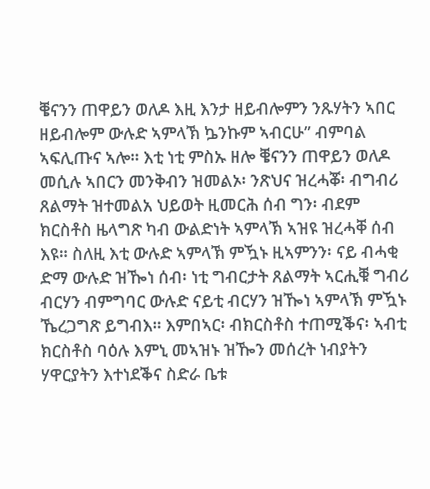ቔናንን ጠዋይን ወለዶ እዚ እንታ ዘይብሎምን ንጹሃትን ኣበር ዘይብሎም ውሉድ ኣምላኽ ኴንኩም ኣብርሁ” ብምባል ኣፍሊጡና ኣሎ። እቲ ነቲ ምስኡ ዘሎ ቔናንን ጠዋይን ወለዶ መሲሉ ኣበርን መንቅብን ዝመልኦ፡ ንጽህና ዝረሓቖ፡ ብግብሪ ጸልማት ዝተመልአ ህይወት ዚመርሕ ሰብ ግን፡ ብደም ክርስቶስ ዜላግጽ ካብ ውልድነት ኣምላኽ ኣዝዩ ዝረሓቐ ሰብ እዩ። ስለዚ እቲ ውሉድ ኣምላኽ ምዃኑ ዚኣምንን፡ ናይ ብሓቂ ድማ ውሉድ ዝዀነ ሰብ፡ ነቲ ግብርታት ጸልማት ኣርሒቑ ግብሪ ብርሃን ብምግባር ውሉድ ናይቲ ብርሃን ዝዀነ ኣምላኽ ምዃኑ ኼረጋግጽ ይግብእ። እምበኣር፡ ብክርስቶስ ተጠሚቕና፡ ኣብቲ ክርስቶስ ባዕሉ እምኒ መኣዝኑ ዝዀን መሰረት ነብያትን ሃዋርያትን እተነደቕና ስድራ ቤቱ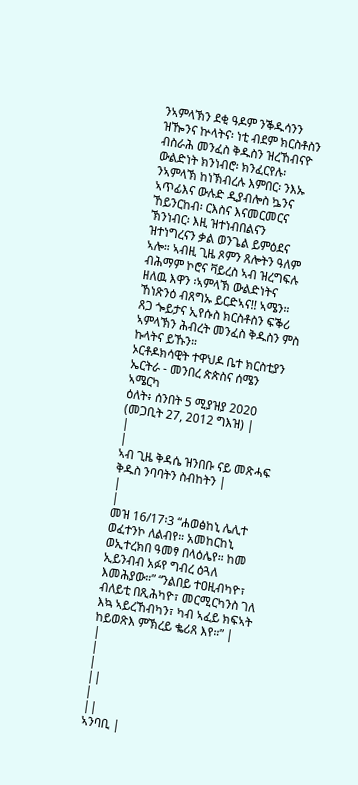ንኣምላኽን ደቂ ዓዶም ንቕዱሳንን ዝዀንና ኵላትና፡ ነቲ ብደም ክርስቶስን ብስራሕ መንፈስ ቅዱስን ዝረኸብናዮ ውልድነት ክንነብሮ፡ ክንፈርየሉ፡ ንኣምላኽ ከነኽብረሉ እምበር፡ ንእኡ ኣጥፊእና ውሉድ ዲያብሎስ ኴንና ኸይንርከብ፡ ርእስና እናመርመርና ኽንነብር፡ እዚ ዝተነብበልናን ዝተነግረናን ቃል ወንጌል ይምዕደና ኣሎ። ኣብዚ ጊዜ ጾምን ጸሎትን ዓለም ብሕማም ኮሮና ቫይረስ ኣብ ዝረግፍሉ ዘለዉ እዋን ፡ኣምላኽ ውልድነትና ኸነጽንዕ ብጸግኡ ይርድኣና!! ኣሜን።
ጸጋ ጐይታና ኢየሱስ ክርስቶስን ፍቕሪ ኣምላኽን ሕብረት መንፈስ ቅዱስን ምስ ኩላትና ይኹን።
ኦርቶዶክሳዊት ተዋህዶ ቤተ ክርስቲያን ኤርትራ - መንበረ ጵጵስና ሰሜን ኣሜርካ
ዕለት፥ ሰንበት 5 ሚያዝያ 2020 (መጋቢት 27, 2012 ግእዝ) |
|
|
ኣብ ጊዜ ቅዳሴ ዝንበቡ ናይ መጽሓፍ ቅዱስ ንባባትን ስብከትን |
|
|
መዝ 16/17፡3 “ሐወፅከኒ ሌሊተ ወፈተንኮ ለልብየ። አመከርከኒ ወኢተረክበ ዓመፃ በላዕሌየ። ከመ ኢይንብብ አፉየ ግብረ ዕጓለ እመሕያው።” “ንልበይ ተዐዚብካዮ፣ ብለይቲ በጺሕካዮ፣ መርሚርካንስ ገለ እኳ ኣይረኸብካን፣ ካብ ኣፈይ ክፍኣት ከይወጽእ ምኽረይ ቈሪጸ እየ።” |
|
|
|
||
|
||
ኣንባቢ |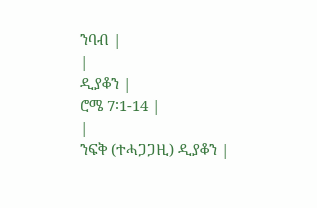ንባብ |
|
ዲያቆን |
ሮሜ 7፡1-14 |
|
ንፍቅ (ተሓጋጋዚ) ዲያቆን |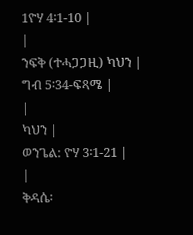1ዮሃ 4፡1-10 |
|
ንፍቅ (ተሓጋጋዚ) ካህን |
ግብ 5፡34-ፍጻሜ |
|
ካህን |
ወንጌል: ዮሃ 3፡1-21 |
|
ቅዳሴ፡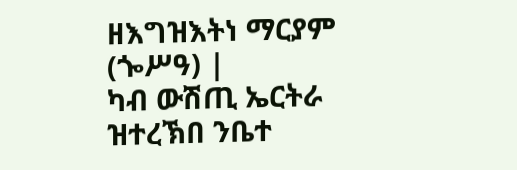ዘእግዝእትነ ማርያም (ጐሥዓ) |
ካብ ውሽጢ ኤርትራ ዝተረኽበ ንቤተ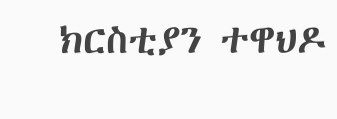ክርስቲያን ተዋህዶ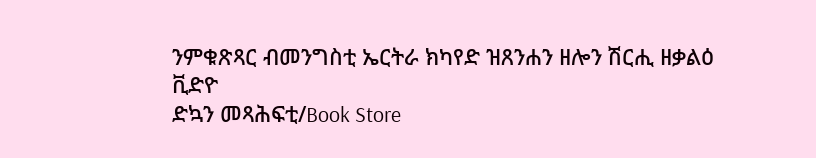ንምቁጽጻር ብመንግስቲ ኤርትራ ክካየድ ዝጸንሐን ዘሎን ሽርሒ ዘቃልዕ ቪድዮ
ድኳን መጻሕፍቲ/Book Store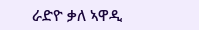ራድዮ ቃለ ኣዋዲ